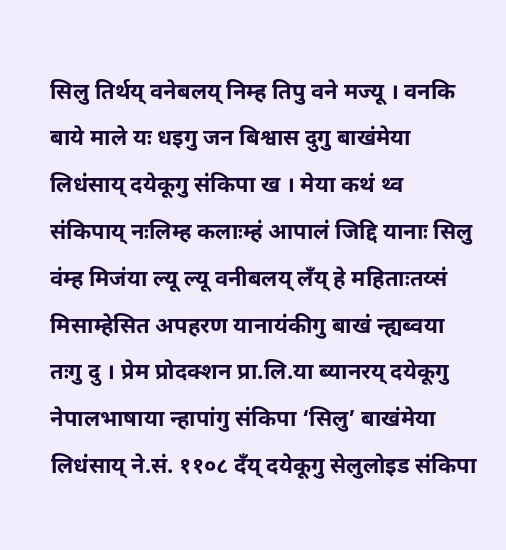सिलु तिर्थय् वनेबलय् निम्ह तिपु वने मज्यू । वनकि बाये माले यः धइगु जन बिश्वास दुगु बाखंमेया लिधंसाय् दयेकूगु संकिपा ख । मेया कथं थ्व संकिपाय् नःलिम्ह कलाःम्हं आपालं जिद्दि यानाः सिलु वंम्ह मिजंया ल्यू ल्यू वनीबलय् लँय् हे महिताःतय्सं मिसाम्हेसित अपहरण यानायंकीगु बाखं न्ह्यब्वया तःगु दु । प्रेम प्रोदक्शन प्रा.लि.या ब्यानरय् दयेकूगु नेपालभाषाया न्हापांगु संकिपा ‘सिलु’ बाखंमेया लिधंसाय् ने.सं. ११०८ दँय् दयेकूगु सेलुलोइड संकिपा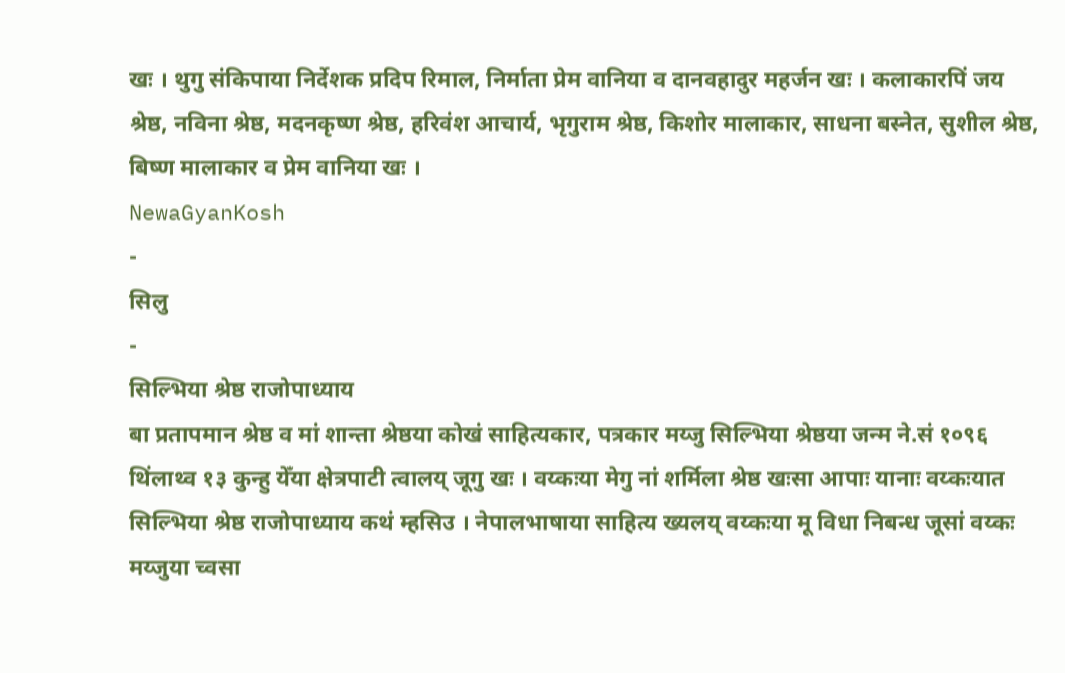खः । थुगु संकिपाया निर्देशक प्रदिप रिमाल, निर्माता प्रेम वानिया व दानवहादुर महर्जन खः । कलाकारपिं जय श्रेष्ठ, नविना श्रेष्ठ, मदनकृष्ण श्रेष्ठ, हरिवंश आचार्य, भृगुराम श्रेष्ठ, किशोर मालाकार, साधना बस्नेत, सुशील श्रेष्ठ, बिष्ण मालाकार व प्रेम वानिया खः ।
NewaGyanKosh
-
सिलु
-
सिल्भिया श्रेष्ठ राजोपाध्याय
बा प्रतापमान श्रेष्ठ व मां शान्ता श्रेष्ठया कोखं साहित्यकार, पत्रकार मय्जु सिल्भिया श्रेष्ठया जन्म ने.सं १०९६ थिंलाथ्व १३ कुन्हु येँया क्षेत्रपाटी त्वालय् जूगु खः । वय्कःया मेगु नां शर्मिला श्रेष्ठ खःसा आपाः यानाः वय्कःयात सिल्भिया श्रेष्ठ राजोपाध्याय कथं म्हसिउ । नेपालभाषाया साहित्य ख्यलय् वय्कःया मू विधा निबन्ध जूसां वय्कः मय्जुया च्वसा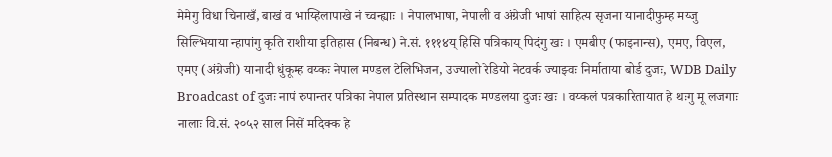मेमेगु विधा चिनाखँ, बाखं व भाय्हिलापाखे नं च्वन्ह्याः । नेपालभाषा, नेपाली व अंग्रेजी भाषां साहित्य सृजना यानादीफुम्ह मय्जु सिल्भियाया न्हापांगु कृति राशीया इतिहास (निबन्ध) ने.सं. १११४य् हिसि पत्रिकाय् पिदंगु खः । एमबीए (फाइनान्स), एमए, विएल, एमए (अंग्रेजी) यानादी धुंकूम्ह वय्कः नेपाल मण्डल टेलिभिजन, उज्यालो रेडियो नेटवर्क ज्याझ्वः निर्माताया बोर्ड दुजः, WDB Daily Broadcast of दुजः नापं रुपान्तर पत्रिका नेपाल प्रतिस्थान सम्पादक मण्डलया दुजः खः । वय्कलं पत्रकारितायात हे थःगु मू लजगाः नालाः वि.सं. २०५२ साल निसें मदिक्क हे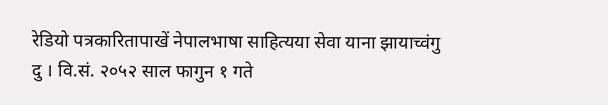रेडियो पत्रकारितापाखें नेपालभाषा साहित्यया सेवा याना झायाच्वंगु दु । वि.सं. २०५२ साल फागुन १ गते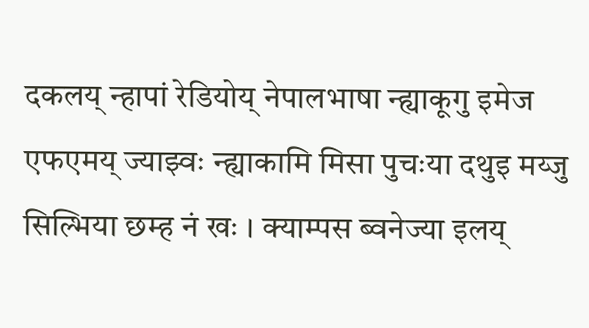दकलय् न्हापां रेडियोय् नेपालभाषा न्ह्याकूगु इमेज एफएमय् ज्याझ्वः न्ह्याकामि मिसा पुचःया दथुइ मय्जु सिल्भिया छम्ह नं खः । क्याम्पस ब्वनेज्या इलय्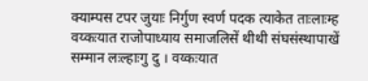क्याम्पस टपर जुयाः निर्गुण स्वर्ण पदक त्याकेत ताःलाःम्ह वय्कःयात राजोपाध्याय समाजलिसें थीथी संघसंस्थापाखें सम्मान लःल्हाःगु दु । वय्कःयात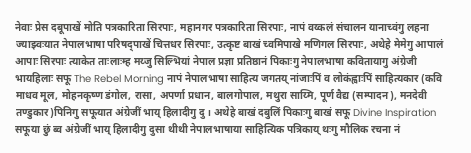नेवाः प्रेस दबूपाखें मोति पत्रकारिता सिरपाः, महानगर पत्रकारिता सिरपाः, नापं वय्कलं संचालन यानाच्वंगु लहना ज्याझ्वःयात नेपालभाषा परिषद्पाखें चित्तधर सिरपाः, उत्कृष्ट बाखं च्वमिपाखे मणिगल सिरपाः, अथेहे मेमेगु आपालं आपाः सिरपाः त्याकेत ताःलाःम्ह मय्जु सिल्भियां नेपाल प्रज्ञा प्रतिष्ठानं पिकाःगु नेपालभाषा कवितायागु अंग्रेजी भायहिलाः सफू The Rebel Morning नापं नेपालभाषा साहित्य जगतय् नांजाःपिं व लोकंह्वाःपिं साहित्यकार (कवि माधव मूल, मोहनकृष्ण डंगोल, रासा, अपर्णा प्रधान, बालगोपाल, मथुरा साय्मि, पूर्ण वैद्य (सम्पादन), मनदेवी तण्डुकार)पिनिगु सफूयात अंग्रेजीं भाय् हिलादीगु दु । अथेहे बाखं दबुलिं पिकाःगु बाखं सफू Divine Inspiration सफूया छुं ब्व अंग्रेजीं भाय् हिलादीगु दुसा थीथी नेपालभाषाया साहित्यिक पत्रिकाय् थःगु मौलिक रचना नं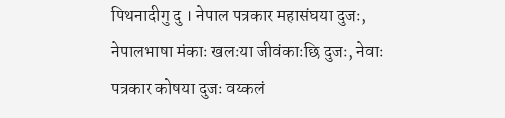पिथनादीगु दु । नेपाल पत्रकार महासंघया दुजः, नेपालभाषा मंकाः खलःया जीवंकाःछि दुजः, नेवाः पत्रकार कोषया दुजः वय्कलं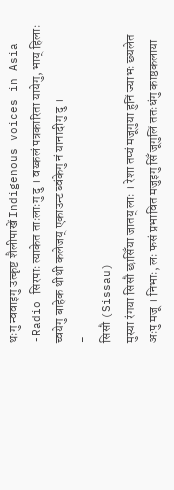थःगु न्ववाइगु उत्कृष्ट शैलीपाखें Indigenous voices in Asia -Radio सिरपाः त्याकेत ताःलाःगु दु । वय्कलं पत्रकारिता यायेगु, भाय् हिलाः च्वयेगु बाहेक थीथी कलेजय् एकाउन्ट ब्वंकेगु नं यानादीगु दु ।
-
सिसौ (Sissau)
मुस्या रंगया सिसौ छासिँया जातय् लाः । रेशा तप्यं मजूगुया हुनिं ज्याभः छ्यलेत अःपु मजू । निभाः, लः फसं प्रभावित मजुइगु सिँ जूगुलिं ततःधंगु काष्ठकलाया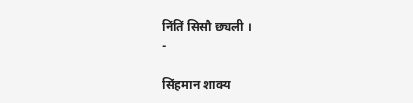निंतिं सिसौ छ्यली ।
-

सिंहमान शाक्य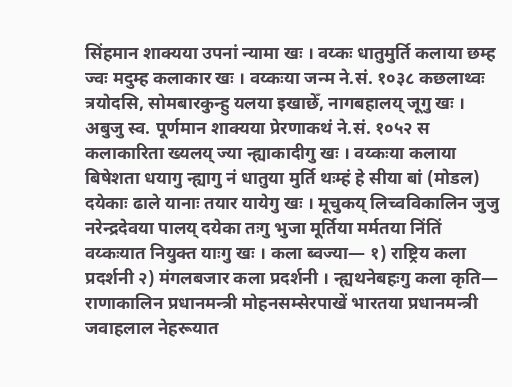सिंहमान शाक्यया उपनां न्यामा खः । वय्कः धातुमुर्ति कलाया छम्ह ज्वः मदुम्ह कलाकार खः । वय्कःया जन्म ने.सं. १०३८ कछलाथ्वः त्रयोदसि, सोमबारकुन्हु यलया इखाछेँ, नागबहालय् जूगु खः । अबुजु स्व. पूर्णमान शाक्यया प्रेरणाकथं ने.सं. १०५२ स कलाकारिता ख्यलय् ज्या न्ह्याकादीगु खः । वय्कःया कलाया बिषेशता धयागु न्ह्यागु नं धातुया मुर्ति थःम्हं हे सीया बां (मोडल) दयेकाः ढाले यानाः तयार यायेगु खः । मूचुकय् लिच्वविकालिन जुजु नरेन्द्रदेवया पालय् दयेका तःगु भुजा मूर्तिया मर्मतया निंतिं वय्कःयात नियुक्त याःगु खः । कला ब्वज्या— १) राष्ट्रिय कला प्रदर्शनी २) मंगलबजार कला प्रदर्शनी । न्ह्यथनेबहःगु कला कृति— राणाकालिन प्रधानमन्त्री मोहनसम्सेरपाखें भारतया प्रधानमन्त्री जवाहलाल नेहरूयात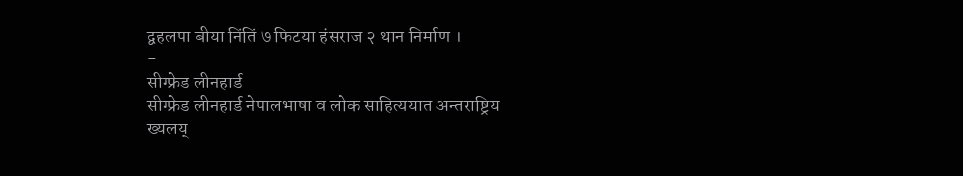द्वहलपा बीया निंतिं ७ फिटया हंसराज २ थान निर्माण ।
-
सीग्फ्रेड लीनहार्ड
सीग्फ्रेड लीनहार्ड नेपालभाषा व लोक साहित्ययात अन्तराष्ट्रिय ख्यलय्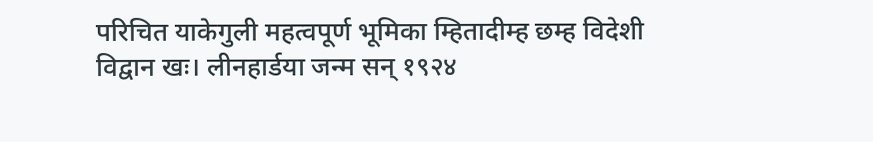परिचित याकेगुली महत्वपूर्ण भूमिका म्हितादीम्ह छम्ह विदेशी विद्वान खः। लीनहार्डया जन्म सन् १९२४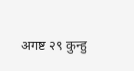अगष्ट २९ कुन्हु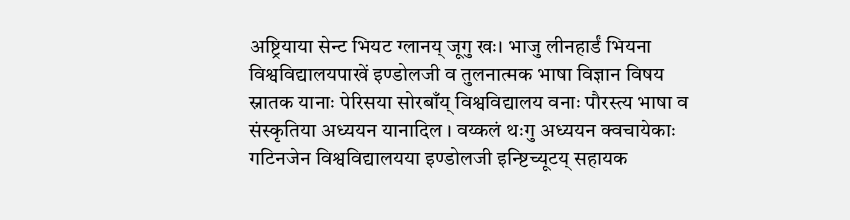अष्ट्रियाया सेन्ट भियट ग्लानय् जूगु खः। भाजु लीनहार्डं भियना विश्वविद्यालयपाखें इण्डोलजी व तुलनात्मक भाषा विज्ञान विषय स्नातक यानाः पेरिसया सोरबाँय् विश्वविद्यालय वनाः पौरस्त्य भाषा व संस्कृतिया अध्ययन यानादिल । वय्कलं थःगु अध्ययन क्वचायेकाः गटिनजेन विश्वविद्यालयया इण्डोलजी इन्ष्टिच्यूटय् सहायक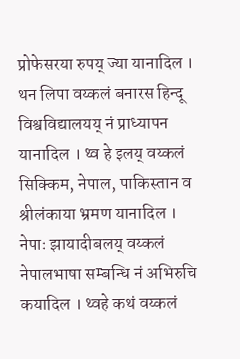प्रोफेसरया रुपय् ज्या यानादिल । थन लिपा वय्कलं बनारस हिन्दू विश्वविद्यालयय् नं प्राध्यापन यानादिल । थ्व हे इलय् वय्कलं सिक्किम, नेपाल, पाकिस्तान व श्रीलंकाया भ्रमण यानादिल । नेपाः झायादीबलय् वय्कलं नेपालभाषा सम्बन्धि नं अभिरुचि कयादिल । थ्वहे कथं वय्कलं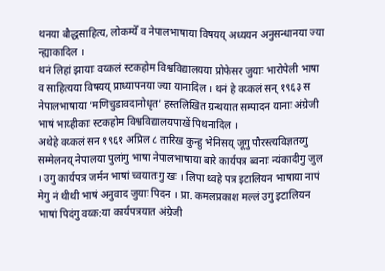थनया बौद्धसाहित्य, लोकम्येँ व नेपालभाषाया विषयय् अध्ययन अनुसन्धानया ज्या न्ह्याकादिल ।
थनं लिहां झायाः वय्कलं स्टकहोम विश्वविद्यालयया प्रोफेसर जुयाः भारोपेली भाषा व साहित्यया विषयय् प्राध्यापनया ज्या यानादिल । थनं हे वय्कलं सन् १९६३ स नेपालभाषाया ‘मणिचुडावदानोधृत’ हस्तलिखित ग्रन्थयात सम्पादन यानाः अंग्रेजी भाषं भाय्हीकाः स्टकहोम विश्वविद्यालयपाखें पिथनादिल ।
अथेहे वय्कलं सन १९६१ अप्रिल ८ तारिख कुन्हु भेनिसय् जूगु पौरस्त्यविज्ञतय्गु सम्मेलनय् नेपालया पुलांगु भाषा नेपालभाषाया बारे कार्यपत्र ब्वनाः न्यंकादीगु जुल । उगु कार्यपत्र जर्मन भाषां च्वयातःगु खः । लिपा थ्वहे पत्र इटालियन भाषाया नापं मेगु नं थीथी भाषं अनुवाद जुयाः पिदन । प्रा. कमलप्रकाश मल्लं उगु इटालियन भाषां पिदंगु वय्क:या कार्यपत्रयात अंग्रेजी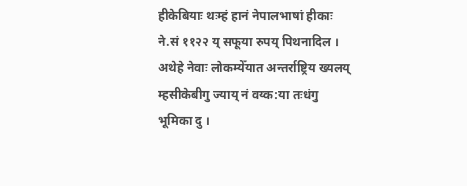हीकेबियाः थःम्हं हानं नेपालभाषां हीकाः ने.सं ११२२ य् सफूया रुपय् पिथनादिल । अथेहे नेवाः लोकम्येँयात अन्तर्राष्ट्रिय ख्यलय् म्हसीकेबीगु ज्याय् नं वय्क:या तःधंगु भूमिका दु ।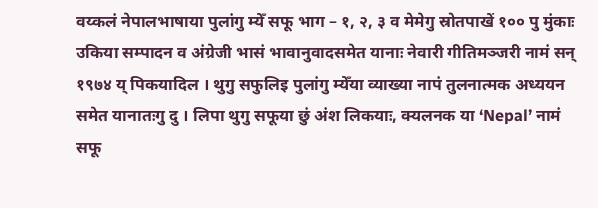वय्कलं नेपालभाषाया पुलांगु म्येँ सफू भाग – १, २, ३ व मेमेगु स्रोतपाखें १०० पु मुंकाः उकिया सम्पादन व अंग्रेजी भासं भावानुवादसमेत यानाः नेवारी गीतिमञ्जरी नामं सन् १९७४ य् पिकयादिल । थुगु सफुलिइ पुलांगु म्येँया व्याख्या नापं तुलनात्मक अध्ययन समेत यानातःगु दु । लिपा थुगु सफूया छुं अंश लिकयाः, क्यलनक या ‘Nepal’ नामं सफू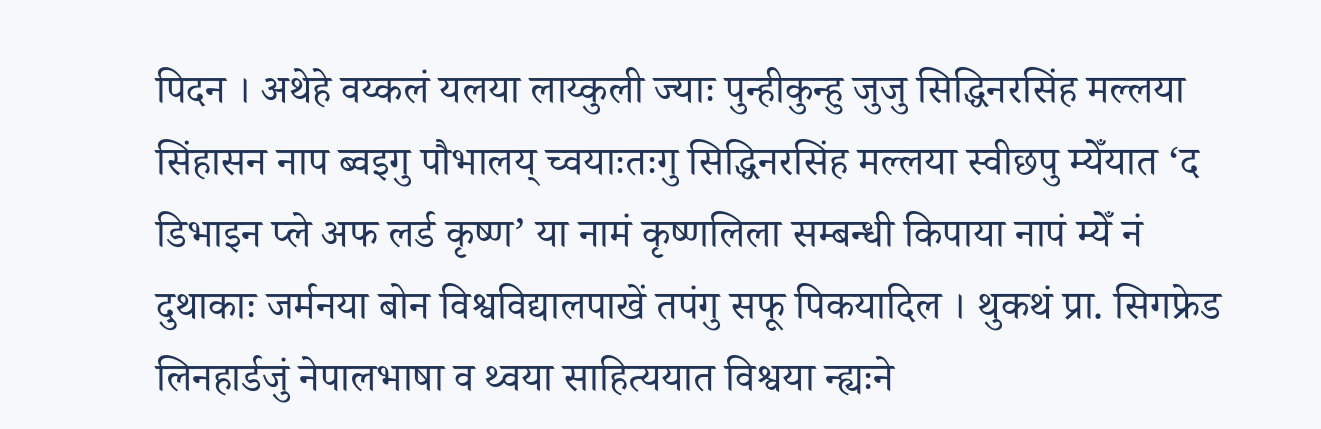पिदन । अथेहे वय्कलं यलया लाय्कुली ज्याः पुन्हीकुन्हु जुजु सिद्धिनरसिंह मल्लया सिंहासन नाप ब्वइगु पौभालय् च्वयाःतःगु सिद्धिनरसिंह मल्लया स्वीछपु म्येँयात ‘द डिभाइन प्ले अफ लर्ड कृष्ण’ या नामं कृष्णलिला सम्बन्धी किपाया नापं म्येँ नं दुथाकाः जर्मनया बोन विश्वविद्यालपाखें तपंगु सफू पिकयादिल । थुकथं प्रा. सिगफ्रेड लिनहार्डजुं नेपालभाषा व थ्वया साहित्ययात विश्वया न्ह्यःने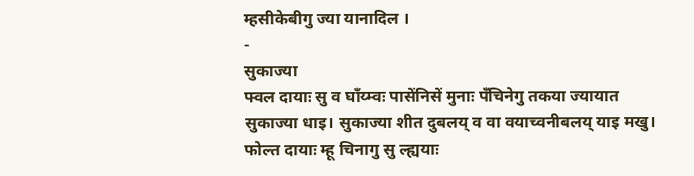म्हसीकेबीगु ज्या यानादिल ।
-
सुकाज्या
फ्वल दायाः सु व घाँय्म्वः पासेंनिसें मुनाः पँचिनेगु तकया ज्यायात सुकाज्या धाइ। सुकाज्या शीत दुबलय् व वा वयाच्वनीबलय् याइ मखु।
फोल्त दायाः म्हू चिनागु सु ल्ह्ययाः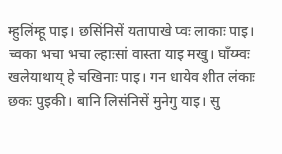म्हुलिंम्हू पाइ। छसिंनिसें यतापाखे प्वः लाकाः पाइ। च्वका भचा भचा ल्हाःसां वास्ता याइ मखु। घाँय्म्वः खलेयाथाय् हे चखिनाः पाइ। गन धायेव शीत लंकाः छकः पुइकी। बानि लिसंनिसें मुनेगु याइ। सु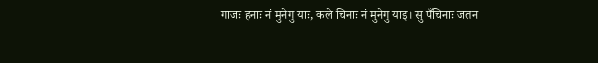गाजः हनाः नं मुनेगु याः, कले चिनाः नं मुनेगु याइ। सु पँचिनाः जतन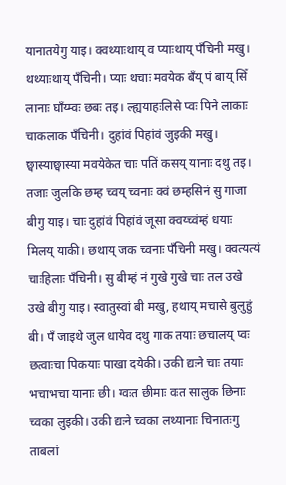यानातयेगु याइ। क्वथ्याःथाय् व प्याःथाय् पँचिनी मखु। थथ्याःथाय् पँचिनी। प्याः थचाः मवयेक बँय् पं बाय् सिँ लानाः घाँय्म्वः छबः तइ। ल्ह्ययाहःलिसे प्वः पिने लाकाः चाकलाक पँचिनी। दुहांवं पिहांवं जुइकी मखु। छ्वास्याछ्वास्या मवयेकेत चाः पतिं कसय् यानाः दथु तइ। तजाः जुलकि छम्ह च्वय् च्वनाः क्वं छम्हसिनं सु गाजा बीगु याइ। चाः दुहांवं पिहांवं जूसा क्वय्च्वंम्हं धयाः मिलय् याकी। छथाय् जक च्वनाः पँचिनी मखु। क्वत्यत्यं चाःहिलाः पँचिनी। सु बीम्हं नं गुखे गुखे चाः तल उखे उखे बीगु याइ। स्वातुस्वां बी मखु, हथाय् मचासे बुलुहुं बी। पँ जाइथे जुल धायेव दथु गाक तयाः छचालय् प्वः छत्वाःचा पिकयाः पाखा दयेकी। उकी द्यःने चाः तयाः भचाभचा यानाः छी। ग्वःत छीमाः वःत सालुक छिनाः च्वका लुइकी। उकी द्यःने च्वका लथ्यानाः चिनातःगु ताबलां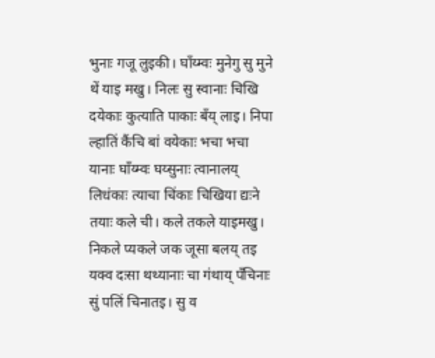भुनाः गजू लुइकी। घाँय्म्वः मुनेगु सु मुने थें याइ मखु। निलः सु स्वानाः चिखि दयेकाः कुत्याति पाकाः बँय् लाइ। निपा ल्हातिं कैंचि बां वयेकाः भचा भचा यानाः घाँय्म्वः घय्सुनाः त्वानालय् लिधंकाः त्याचा चिंकाः चिखिया द्यःने तयाः कले ची। कले तकले याइमखु। निकले प्यकले जक जूसा बलय् तइ यक्व दःसा थथ्यानाः चा गंथाय् पँचिनाः सुं पलिं चिनातइ। सु व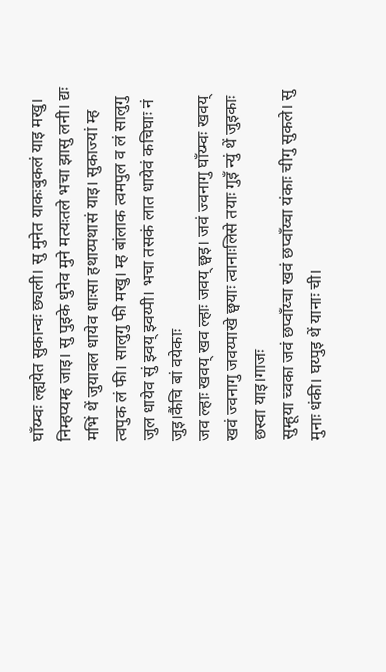घाँय्म्वः ल्ह्ययेत सुकान्वः छ्यली। सु मुनेत याकःबुकलं याइ मखु। निम्हप्यम्ह जाइ। सु पुइके धुनेव मुने मत्यःतले भचा झासु लनी। द्यः मभिं थें जुयावल धायेव धाःसा हथाय्पथासं याइ। सुकाज्यां म्ह त्वपुक लं फी। सालुगु फी मखु। म्ह बांलाक त्वमपुल व लं सालुगु जुल धायेव सुं झ्वय् झ्वय्पी। भचा तसकं लात धायेवं कचिघाः नं जुइ।कैंचि बां वयेकाः
जव ल्हाः खवय् खव ल्हाः जवय् छ्वइ। जवं ज्वनागु घाँय्म्वः खवय् खवं ज्वनागु जवय्पाखे छ्वयाः त्वानाःलिसे तयाः गुइँ न्युं थें जुइकाः छस्वा याइ।गाजः
सुम्हूया च्वका जवं छप्वाँय्चा खवं छप्वाँय्चा यंकाः चीगु सुकले। सु मुनाः धंकी। घय्पुइ थें यानाः ची।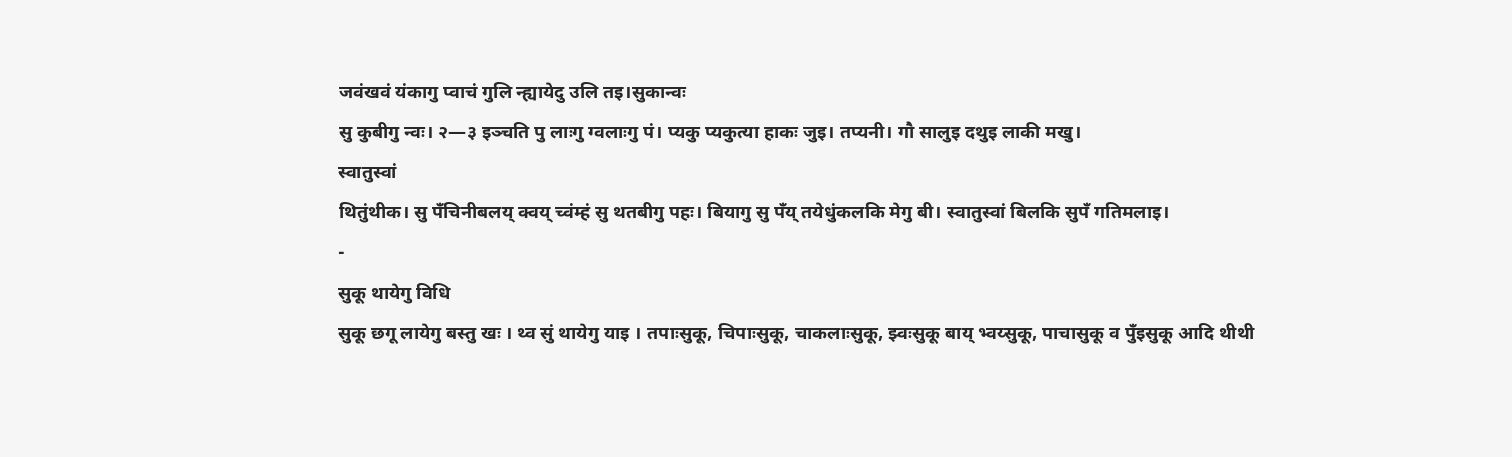जवंखवं यंकागु प्वाचं गुलि न्ह्यायेदु उलि तइ।सुकान्वः
सु कुबीगु न्वः। २—३ इञ्चति पु लाःगु ग्वलाःगु पं। प्यकु प्यकुत्या हाकः जुइ। तप्यनी। गौ सालुइ दथुइ लाकी मखु।
स्वातुस्वां
थितुंथीक। सु पँचिनीबलय् क्वय् च्वंम्हं सु थतबीगु पहः। बियागु सु पँय् तयेधुंकलकि मेगु बी। स्वातुस्वां बिलकि सुपँ गतिमलाइ।
-
सुकू थायेगु विधि
सुकू छगू लायेगु बस्तु खः । थ्व सुं थायेगु याइ । तपाःसुकू, चिपाःसुकू, चाकलाःसुकू, झ्वःसुकू बाय् भ्वय्सुकू, पाचासुकू व पुँइसुकू आदि थीथी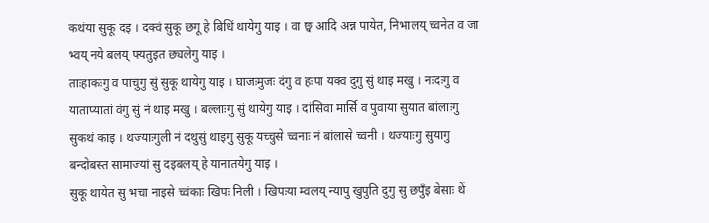कथंया सुकू दइ । दक्वं सुकू छगू हे बिधिं थायेगु याइ । वा छ्व आदि अन्न पायेत, निभालय् च्वनेत व जा भ्वय् नये बलय् फ्यतुइत छ्यलेगु याइ ।
ताःहाकःगु व पाचुगु सुं सुकू थायेगु याइ । घाजःमुजः दंगु व हःपा यक्व दुगु सुं थाइ मखु । नःदःगु व याताप्यातां वंगु सुं नं थाइ मखु । बल्लाःगु सुं थायेगु याइ । दांसिवा मार्सि व पुवाया सुयात बांलाःगु सुकथं काइ । थज्याःगुली नं दथुसुं थाइगु सुकू यच्चुसे च्वनाः नं बांलासे च्वनी । थज्याःगु सुयागु बन्दोबस्त सामाज्यां सु दइबलय् हे यानातयेगु याइ ।
सुकू थायेत सु भचा नाइसे च्वंकाः खिपः निली । खिपःया म्वलय् न्यापु खुपुति दुगु सु छपुँइ बेसाः थें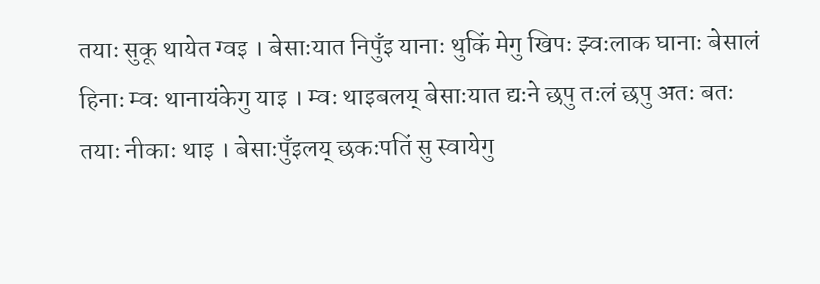तयाः सुकू थायेत ग्वइ । बेसाःयात निपुँइ यानाः थुकिं मेगु खिपः झ्वःलाक घानाः बेसालं हिनाः म्वः थानायंकेगु याइ । म्वः थाइबलय् बेसाःयात द्यःने छपु तःलं छपु अतः बतः तयाः नीकाः थाइ । बेसाःपुँइलय् छकःपतिं सु स्वायेगु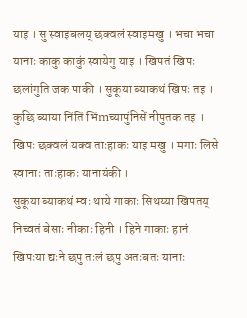याइ । सु स्वाइबलय् छक्वलं स्वाइमखु । भचा भचा यानाः काकु काकुं स्वायेगु याइ । खिपतं खिपः छलांगुति जक पाकी । सुकूया ब्याकथं खिपः तइ । कुछि ब्याया निंतिं भिंmच्यापुंनिसें नीपुतक तइ । खिपः छक्वलं यक्व ताःहाकः याइ मखु । मगाः लिसे स्वानाः ताःहाकः यानायंकी ।
सुकूया ब्याकथं म्वः थाये गाकाः सिथय्या खिपतय् निच्वतं बेसाः नीकाः हिनी । हिने गाकाः हानं खिपःया द्यःने छपु तःलं छपु अतःबतः यानाः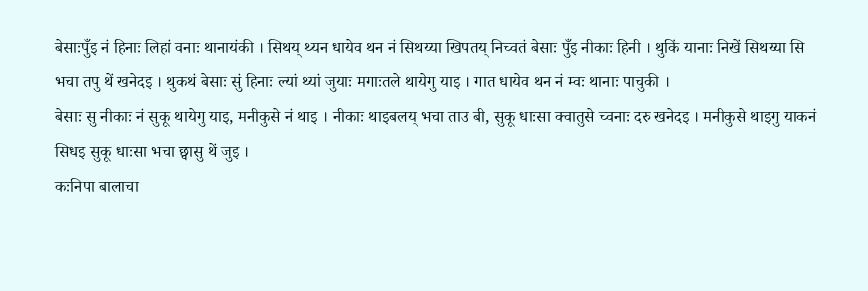बेसाःपुँइ नं हिनाः लिहां वनाः थानायंकी । सिथय् थ्यन धायेव थन नं सिथय्या खिपतय् निच्वतं बेसाः पुँइ नीकाः हिनी । थुकिं यानाः निखें सिथय्या सि भचा तपु थें खनेदइ । थुकथं बेसाः सुं हिनाः ल्यां थ्यां जुयाः मगाःतले थायेगु याइ । गात धायेव थन नं म्वः थानाः पाचुकी ।
बेसाः सु नीकाः नं सुकू थायेगु याइ, मनीकुसे नं थाइ । नीकाः थाइबलय् भचा ताउ बी, सुकू धाःसा क्वातुसे च्वनाः दरु खनेदइ । मनीकुसे थाइगु याकनं सिधइ सुकू धाःसा भचा छ्वासु थें जुइ ।
कःनिपा बालाचा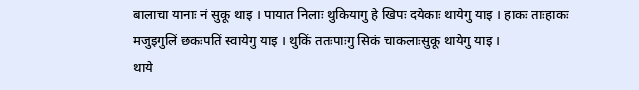बालाचा यानाः नं सुकू थाइ । पायात निलाः थुकियागु हे खिपः दयेकाः थायेगु याइ । हाकः ताःहाकः मजुइगुलिं छकःपतिं स्वायेगु याइ । थुकिं ततःपाःगु सिकं चाकलाःसुकू थायेगु याइ ।
थाये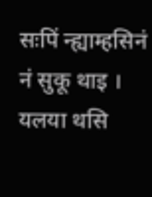सःपिं न्ह्याम्हसिनं नं सुकू थाइ । यलया थसि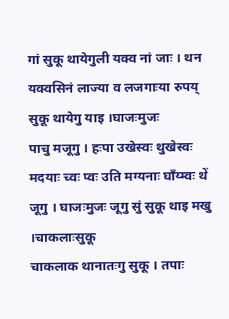गां सुकू थायेगुली यक्व नां जाः । थन यक्वसिनं लाज्या व लजगाःया रुपय् सुकू थायेगु याइ ।घाजःमुजः
पाचु मजूगु । हःपा उखेस्वः थुखेस्वः मदयाः च्वः प्वः उति मग्यनाः घाँय्म्वः थें जूगु । घाजःमुजः जूगु सुं सुकू थाइ मखु ।चाकलाःसुकू
चाकलाक थानातःगु सुकू । तपाः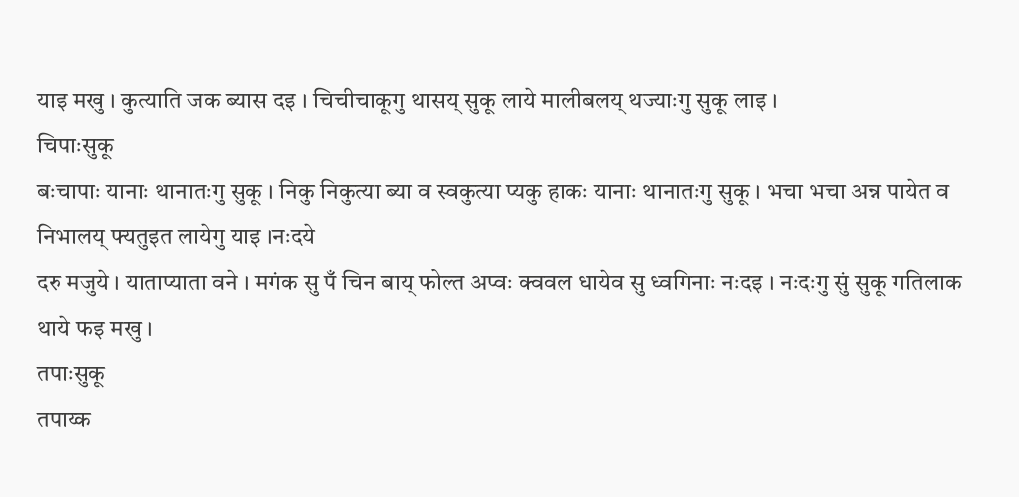याइ मखु । कुत्याति जक ब्यास दइ । चिचीचाकूगु थासय् सुकू लाये मालीबलय् थज्याःगु सुकू लाइ ।
चिपाःसुकू
बःचापाः यानाः थानातःगु सुकू । निकु निकुत्या ब्या व स्वकुत्या प्यकु हाकः यानाः थानातःगु सुकू । भचा भचा अन्न पायेत व निभालय् फ्यतुइत लायेगु याइ ।नःदये
दरु मजुये । याताप्याता वने । मगंक सु पँ चिन बाय् फोल्त अप्वः क्ववल धायेव सु ध्वगिनाः नःदइ । नःदःगु सुं सुकू गतिलाक थाये फइ मखु ।
तपाःसुकू
तपाय्क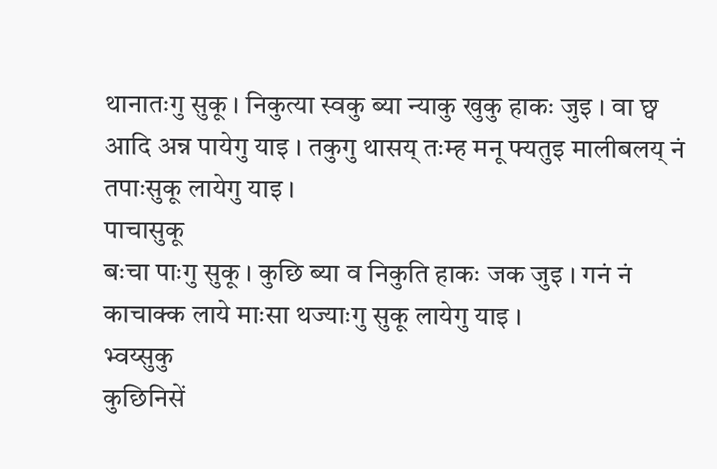थानातःगु सुकू । निकुत्या स्वकु ब्या न्याकु खुकु हाकः जुइ । वा छ्व आदि अन्न पायेगु याइ । तकुगु थासय् तःम्ह मनू फ्यतुइ मालीबलय् नं तपाःसुकू लायेगु याइ ।
पाचासुकू
बःचा पाःगु सुकू । कुछि ब्या व निकुति हाकः जक जुइ । गनं नं काचाक्क लाये माःसा थज्याःगु सुकू लायेगु याइ ।
भ्वय्सुकु
कुछिनिसें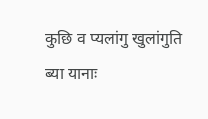कुछि व प्यलांगु खुलांगुति ब्या यानाः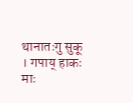थानातःगु सुकू । गपाय् हाकः माः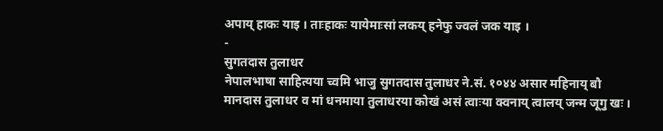अपाय् हाकः याइ । ताःहाकः यायेमाःसां लकय् हनेफु ज्वलं जक याइ ।
-
सुगतदास तुलाधर
नेपालभाषा साहित्यया च्वमि भाजु सुगतदास तुलाधर ने.सं. १०४४ असार महिनाय् बौ मानदास तुलाधर व मां धनमाया तुलाधरया कोखं असं त्वाःया क्वनाय् त्वालय् जन्म जूगु खः ।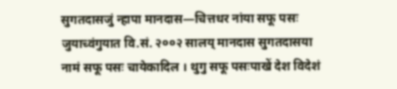सुगतदासजुं न्हापा मानदास—चित्तधर नांया सफू पसः जुयाच्वंगुयात वि.सं. २००२ सालय् मानदास सुगतदासया नामं सफू पसः चायेकादिल । थुगु सफू पसःपाखें देश विदेशं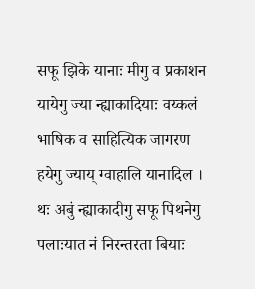सफू झिके यानाः मीगु व प्रकाशन यायेगु ज्या न्ह्याकादियाः वय्कलं भाषिक व साहित्यिक जागरण हयेगु ज्याय् ग्वाहालि यानादिल । थः अबुं न्ह्याकादीगु सफू पिथनेगु पलाःयात नं निरन्तरता बियाः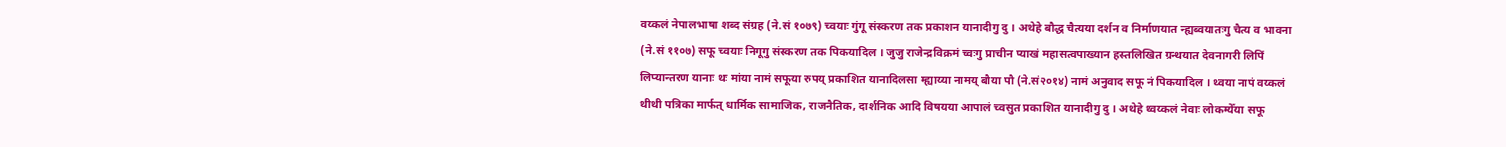वय्कलं नेपालभाषा शब्द संग्रह (ने.सं १०७९) च्वयाः गुंगू संस्करण तक प्रकाशन यानादीगु दु । अथेहे बौद्ध चैत्यया दर्शन व निर्माणयात न्ह्यब्वयातःगु चैत्य व भावना (ने.सं ११०७) सफू च्वयाः निगूगु संस्करण तक पिकयादिल । जुजु राजेन्द्रविक्रमं च्वःगु प्राचीन प्याखं महासत्वपाख्यान हस्तलिखित ग्रन्थयात देवनागरी लिपिं लिप्यान्तरण यानाः थः मांया नामं सफूया रुपय् प्रकाशित यानादिलसा म्ह्याय्या नामय् बौया पौ (ने.सं२०१४) नामं अनुवाद सफू नं पिकयादिल । थ्वया नापं वय्कलं थीथी पत्रिका मार्फत् धार्मिक सामाजिक, राजनैतिक, दार्शनिक आदि विषयया आपालं च्वसुत प्रकाशित यानादीगु दु । अथेहे थ्वय्कलं नेवाः लोकम्येँया सफू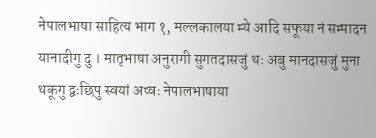नेपालभाषा साहित्य भाग १, मल्लकालया म्ये आदि सफूया नं सम्पादन यानादीगु दु । मातृभाषा अनुरागी सुगतदासजुं थः अबु मानदासजुं मुना थकूगु द्वःछिपु स्वयां अप्वः नेपालभाषाया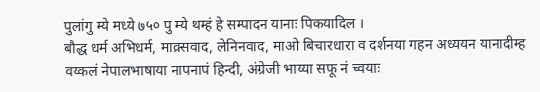पुलांगु म्ये मध्ये ७५० पु म्ये थम्हं हे सम्पादन यानाः पिकयादिल ।
बौद्ध धर्म अभिधर्म, माक्र्सवाद, लेनिनवाद, माओ बिचारधारा व दर्शनया गहन अध्ययन यानादीम्ह वय्कलं नेपालभाषाया नापनापं हिन्दी, अंग्रेजी भाय्या सफू नं च्वयाः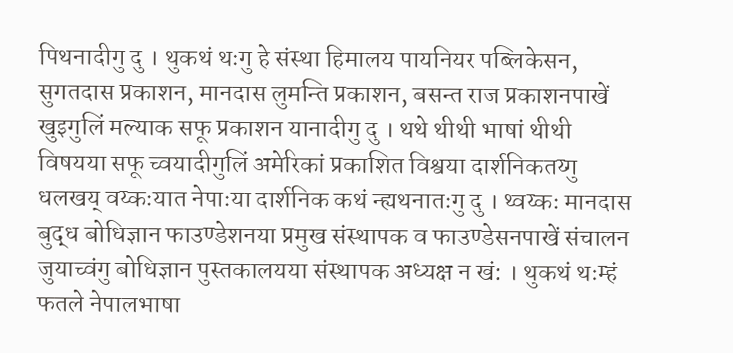पिथनादीगु दु । थुकथं थःगु हे संस्था हिमालय पायनियर पब्लिकेसन, सुगतदास प्रकाशन, मानदास लुमन्ति प्रकाशन, बसन्त राज प्रकाशनपाखें खुइगुलिं मल्याक सफू प्रकाशन यानादीगु दु । थथे थीथी भाषां थीथी विषयया सफू च्वयादीगुलिं अमेरिकां प्रकाशित विश्वया दार्शनिकतय्गु धलखय् वय्कःयात नेपाःया दार्शनिक कथं न्ह्यथनातःगु दु । थ्वय्कः मानदास बुद्ध बोधिज्ञान फाउण्डेशनया प्रमुख संस्थापक व फाउण्डेसनपाखें संचालन जुयाच्वंगु बोधिज्ञान पुस्तकालयया संस्थापक अध्यक्ष न खं: । थुकथं थःम्हं फतले नेपालभाषा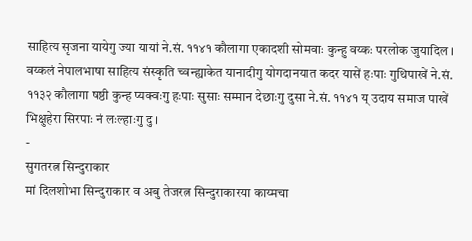साहित्य सृजना यायेगु ज्या यायां ने.सं. ११४१ कौलागा एकादशी सोमवाः कुन्हु वय्कः परलोक जुयादिल । वय्कलं नेपालभाषा साहित्य संस्कृति च्वन्ह्याकेत यानादीगु योगदानयात कदर यासें हःपाः गुथिपाखें ने.सं. ११३२ कौलागा षष्ठी कुन्ह प्यक्वःगु हःपाः सुसाः सम्मान देछाःगु दुसा ने.सं. ११४१ य् उदाय समाज पाखें भिक्षुहेरा सिरपाः नं लःल्हाःगु दु ।
-
सुगतरत्न सिन्दुराकार
मां दिलशोभा सिन्दुराकार व अबु तेजरत्न सिन्दुराकारया काय्मचा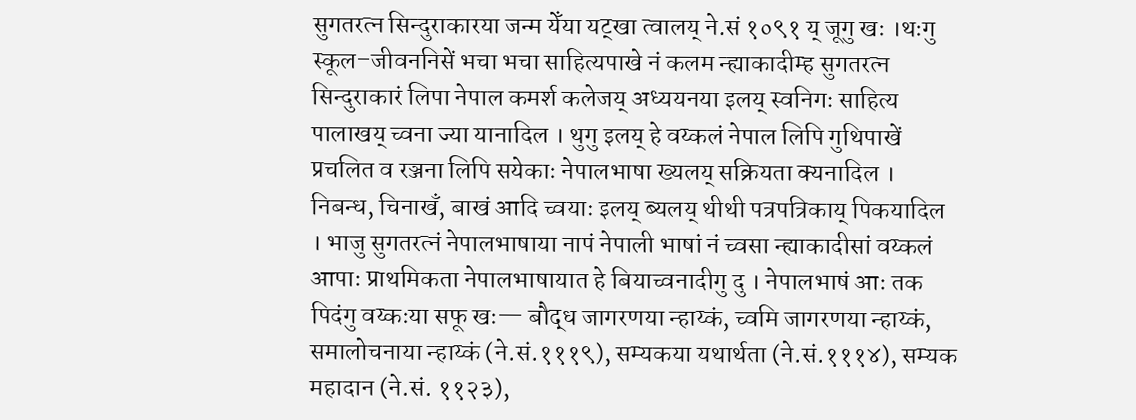सुगतरत्न सिन्दुराकारया जन्म येँया यट्खा त्वालय् ने.सं १०९१ य् जूगु खः ।थःगु स्कूल–जीवननिसें भचा भचा साहित्यपाखे नं कलम न्ह्याकादीम्ह सुगतरत्न सिन्दुराकारं लिपा नेपाल कमर्श कलेजय् अध्ययनया इलय् स्वनिगः साहित्य पालाखय् च्वना ज्या यानादिल । थुगु इलय् हे वय्कलं नेपाल लिपि गुथिपाखें प्रचलित व रञ्जना लिपि सयेकाः नेपालभाषा ख्यलय् सक्रियता क्यनादिल । निबन्ध, चिनाखँ, बाखं आदि च्वयाः इलय् ब्यलय् थीथी पत्रपत्रिकाय् पिकयादिल । भाजु सुगतरत्नं नेपालभाषाया नापं नेपाली भाषां नं च्वसा न्ह्याकादीसां वय्कलं आपाः प्राथमिकता नेपालभाषायात हे बियाच्वनादीगु दु । नेपालभाषं आः तक पिदंगु वय्कःया सफू खः— बौद्ध जागरणया न्हाय्कं, च्वमि जागरणया न्हाय्कं, समालोचनाया न्हाय्कं (ने.सं.१११९), सम्यकया यथार्थता (ने.सं.१११४), सम्यक महादान (ने.सं. ११२३),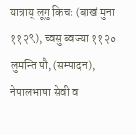यात्राय् लूगु किचः (बाखं मुना ११२९), च्वसु ब्वज्या ११२० लुमन्ति पौ, (सम्पादन), नेपालभाषा सेवी व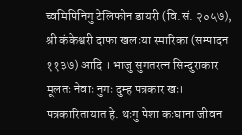च्वमिपिनिगु टेलिफोन डायरी (वि.सं. २०५७), श्री कंकेश्वरी दाफा खलःया स्मारिका (सम्पादन ११३७) आदि । भाजु सुगतरत्न सिन्दुराकार मूलतः नेवाः नुगः दुम्ह पत्रकार खः। पत्रकारितायात हे. थःगु पेशा कःघाना जीवन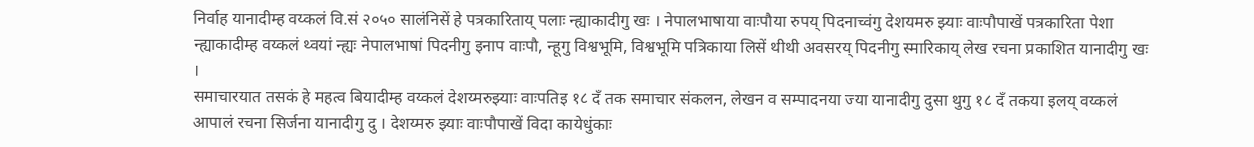निर्वाह यानादीम्ह वय्कलं वि.सं २०५० सालंनिसें हे पत्रकारिताय् पलाः न्ह्याकादीगु खः । नेपालभाषाया वाःपौया रुपय् पिदनाच्वंगु देशयमरु झ्याः वाःपौपाखें पत्रकारिता पेशा न्ह्याकादीम्ह वय्कलं थ्वयां न्ह्यः नेपालभाषां पिदनीगु इनाप वाःपौ, न्हूगु विश्वभूमि, विश्वभूमि पत्रिकाया लिसें थीथी अवसरय् पिदनीगु स्मारिकाय् लेख रचना प्रकाशित यानादीगु खः ।
समाचारयात तसकं हे महत्व बियादीम्ह वय्कलं देशय्मरुझ्याः वाःपतिइ १८ दँ तक समाचार संकलन, लेखन व सम्पादनया ज्या यानादीगु दुसा थुगु १८ दँ तकया इलय् वय्कलं आपालं रचना सिर्जना यानादीगु दु । देशय्मरु झ्याः वाःपौपाखें विदा कायेधुंकाः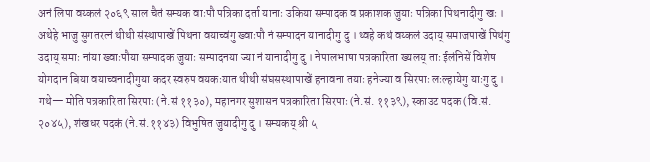अनं लिपा वय्कलं २०६९ साल चैतं सम्यक वाःपौ पत्रिका दर्ता यानाः उकिया सम्पादक व प्रकाशक जुयाः पत्रिका पिथनादीगु खः । अथेहे भाजु सुगतरत्नं थीथी संस्थापाखें पिथना वयाच्वंगु ख्वाःपौ नं सम्पादन यानादीगु दु । थ्वहे कथं वय्कलं उदाय् समाजपाखें पिथंगु उदाय् समाः नांया ख्वाःपौया सम्पादक जुयाः सम्पादनया ज्या नं यानादीगु दु । नेपालभाषा पत्रकारिता ख्यलय् ताः ईलंनिसें विशेष योगदान बिया वयाच्वनादीगुया कदर स्वरुप वयकःयात थीथी संघसस्थापाखें हनावना तयाः हनेज्या व सिरपाः लःल्हायेगु याःगु दु । गथे— मोति पत्रकारिता सिरपाः (ने.सं ११३०), महानगर सुशासन पत्रकारिता सिरपाः (ने.सं. ११३९), स्काउट पदक (वि.सं. २०४५), शंखधर पदकं (ने.सं.११४३) विभुषित जुयादीगु दु । सम्यकय् श्री ५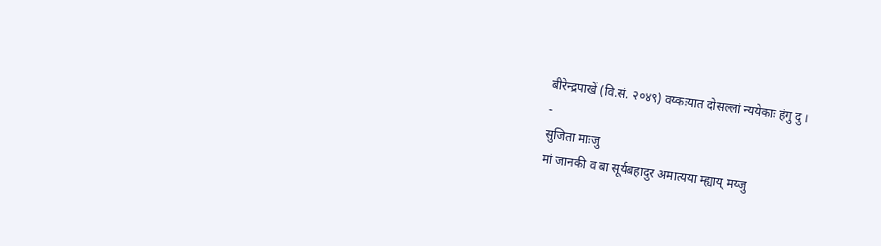बीरेन्द्रपाखें (वि.सं. २०४९) वय्कःयात दोसल्लां न्ययेकाः हंगु दु ।
-
सुजिता माःजु
मां जानकी व बा सूर्यबहादुर अमात्यया म्ह्याय् मय्जु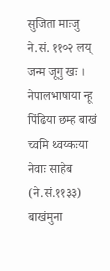सुजिता माःजु ने.सं. ११०२ लय् जन्म जूगु खः । नेपालभाषाया न्हू पिंढिया छम्ह बाखं च्वमि थ्वय्कःया नेवाः साहेब (ने.सं.११३३) बाखंमुना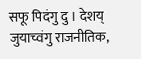सफू पिदंगु दु । देशय् जुयाच्वंगु राजनीतिक,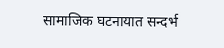सामाजिक घटनायात सन्दर्भ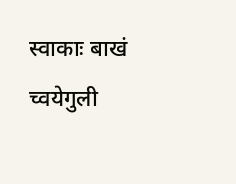स्वाकाः बाखं च्वयेगुली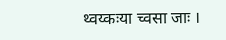थ्वय्कःया च्वसा जाः ।